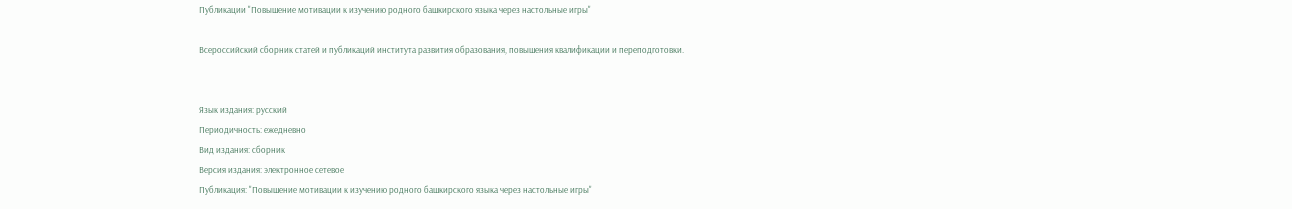Публикации "Повышение мотивации к изучению родного башкирского языка через настольные игры"

Всероссийский сборник статей и публикаций института развития образования, повышения квалификации и переподготовки.


Язык издания: русский
Периодичность: ежедневно
Вид издания: сборник
Версия издания: электронное сетевое
Публикация: "Повышение мотивации к изучению родного башкирского языка через настольные игры"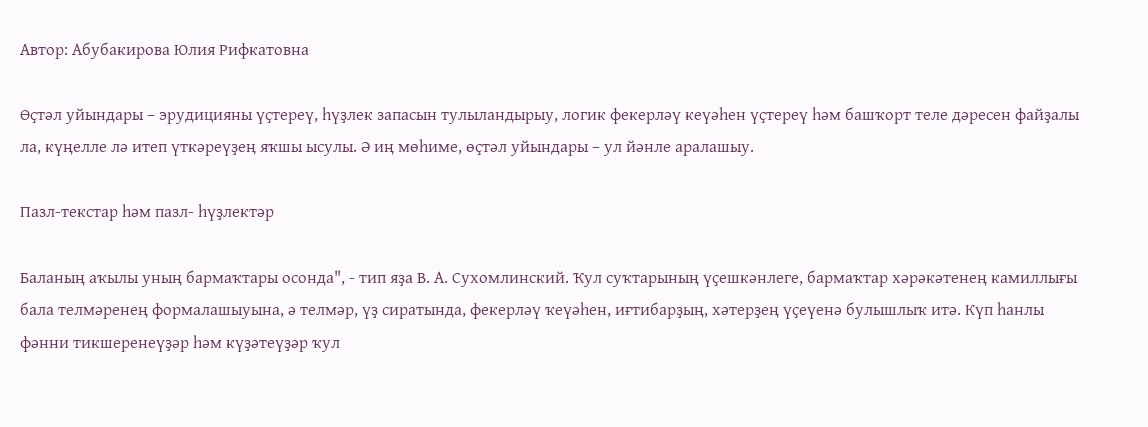Автор: Абубакирова Юлия Рифкатовна

Өҫтәл уйындары – эрудицияны үҫтереү, һүҙлек запасын тулыландырыу, логик фекерләү кеүәһен үҫтереү һәм башҡорт теле дәресен файҙалы ла, күңелле лә итеп үткәреүҙең яҡшы ысулы. Ә иң мөһиме, өҫтәл уйындары – ул йәнле аралашыу.

Пазл-текстар һәм пазл- һүҙлектәр

Баланың аҡылы уның бармаҡтары осонда", - тип яҙа В. А. Сухомлинский. Ҡул суҡтарының үҫешкәнлеге, бармаҡтар хәрәкәтенең камиллығы бала телмәренең формалашыуына, ә телмәр, үҙ сиратында, фекерләү ҡеүәһен, иғтибарҙың, хәтерҙең үҫеүенә булышлыҡ итә. Күп һанлы фәнни тикшеренеүҙәр һәм күҙәтеүҙәр ҡул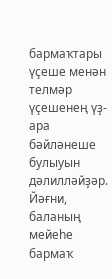бармаҡтары үҫеше менән телмәр үҫешенең үҙ-ара бәйләнеше булыуын дәлилләйҙәр. Йәғни, баланың мейеһе бармаҡ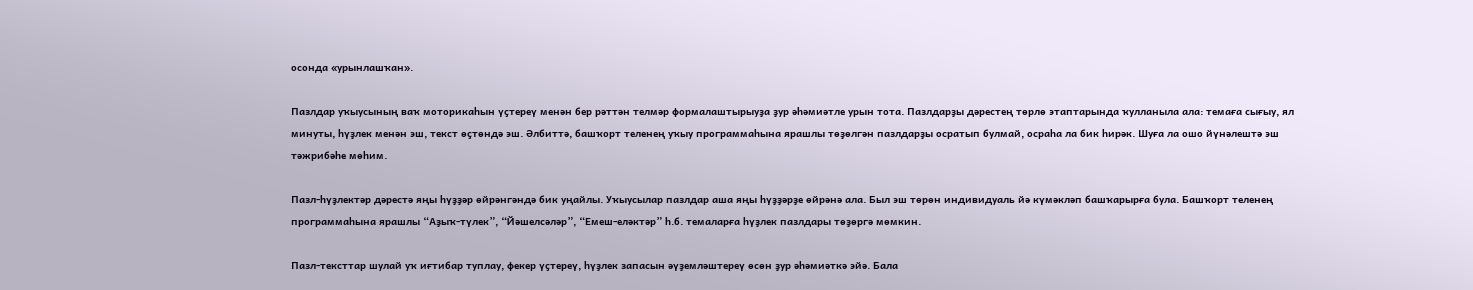осонда «урынлашҡан».

Пазлдар уҡыусының ваҡ моторикаһын үҫтереү менән бер рәттән телмәр формалаштырыуҙа ҙур әһәмиәтле урын тота. Пазлдарҙы дәрестең төрлө этаптарында ҡулланыла ала: темаға сығыу, ял минуты, һүҙлек менән эш, текст өҫтөндә эш. Әлбиттә, башҡорт теленең уҡыу программаһына ярашлы төҙөлгән пазлдарҙы осратып булмай, осраһа ла бик һирәк. Шуға ла ошо йүнәлештә эш тәжрибәһе мөһим.

Пазл-һүҙлектәр дәрестә яңы һүҙҙәр өйрәнгәндә бик уңайлы. Уҡыусылар пазлдар аша яңы һүҙҙәрҙе өйрәнә ала. Был эш төрөн индивидуаль йә күмәкләп башҡарырға була. Башҡорт теленең программаһына ярашлы “Аҙыҡ-түлек”, “Йәшелсәләр”, “Емеш-еләктәр” һ.б. темаларға һүҙлек пазлдары төҙөргә мөмкин.

Пазл-тексттар шулай уҡ иғтибар туплау, фекер үҫтереү, һүҙлек запасын әүҙемләштереү өсөн ҙур әһәмиәткә эйә. Бала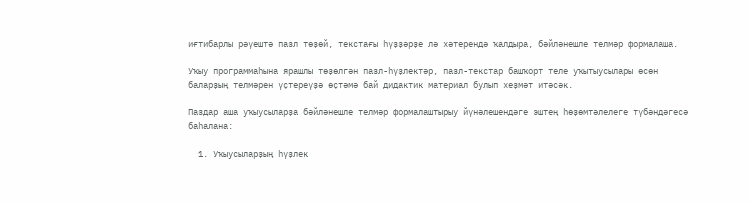иғтибарлы рәүештә пазл төҙөй, текстағы һүҙҙәрҙе лә хәтерендә ҡалдыра, бәйләнешле телмәр формалаша.

Уҡыу программаһына ярашлы төҙөлгән пазл-һүҙлектәр, пазл-текстар башҡорт теле уҡытыусылары өсөн баларҙың телмәрен үҫтереүҙә өҫтәмә бай дидактик материал булып хеҙмәт итәсәк.

Паздар аша уҡыусыларҙа бәйләнешле телмәр формалаштырыу йүнәлешендәге эштең һөҙөмтәлелеге түбәндәгесә баһалана:

  1. Уҡыусыларҙың һүҙлек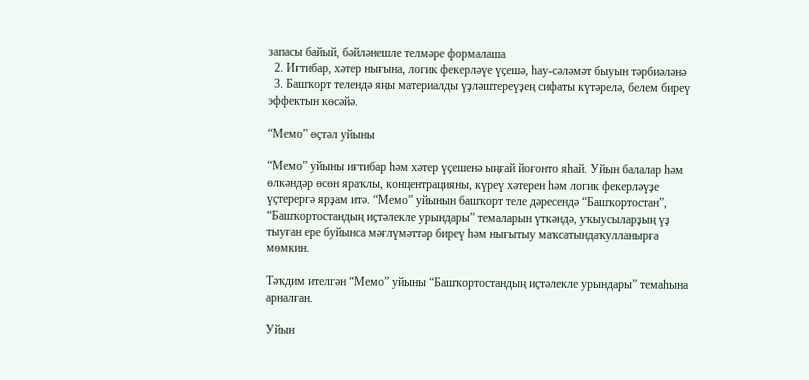запасы байый, бәйләнешле телмәре формалаша
  2. Иғтибар, хәтер нығына, логик фекерләүе үҫешә, һау-сәләмәт быуын тәрбиәләнә
  3. Башҡорт телендә яңы материалды үҙләштереүҙең сифаты күтәрелә, белем биреү эффектын көсәйә.

“Мемо” өҫтәл уйыны

“Мемо” уйыны иғтибар һәм хәтер үҫешенә ыңғай йоғонто яһай. Уйын балалар һәм өлкәндәр өсөн яраҡлы, концентрацияны, күреү хәтерен һәм логик фекерләүҙе үҫтерергә ярҙам итә. “Мемо” уйынын башҡорт теле дәресендә “Башҡортостан”, “Башҡортостандың иҫтәлекле урындары” темаларын үткәндә, уҡыусыларҙың үҙ тыуған ере буйынса мәғлүмәттәр биреү һәм нығытыу маҡсатындаҡулланырға мөмкин.

Тәҡдим ителгән “Мемо” уйыны “Башҡортостандың иҫтәлекле урындары” темаһына арналған.

Уйын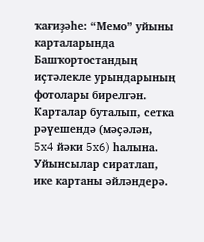ҡағиҙәһе: “Мемо” уйыны карталарында Башҡортостандың иҫтәлекле урындарының фотолары бирелгән. Карталар буталып, сетка рәүешендә (мәҫәлән, 5x4 йәки 5x6) һалына. Уйынсылар сиратлап, ике картаны әйләндерә.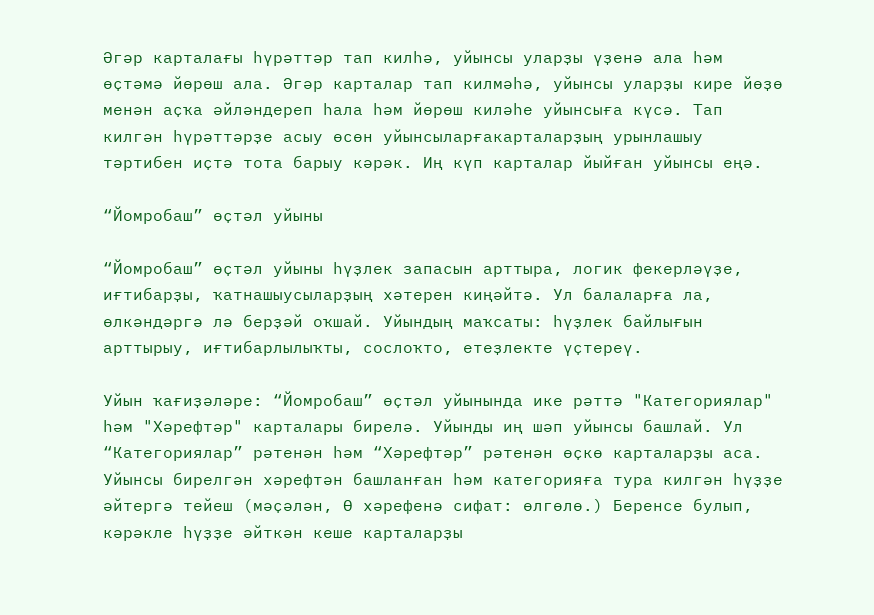Әгәр карталағы һүрәттәр тап килһә, уйынсы уларҙы үҙенә ала һәм өҫтәмә йөрөш ала. Әгәр карталар тап килмәһә, уйынсы уларҙы кире йөҙө менән аҫҡа әйләндереп һала һәм йөрөш киләһе уйынсыға күсә. Тап килгән һүрәттәрҙе асыу өсөн уйынсыларғакарталарҙың урынлашыу тәртибен иҫтә тота барыу кәрәк. Иң күп карталар йыйған уйынсы еңә.

“Йомробаш” өҫтәл уйыны

“Йомробаш” өҫтәл уйыны һүҙлек запасын арттыра, логик фекерләүҙе, иғтибарҙы, ҡатнашыусыларҙың хәтерен киңәйтә. Ул балаларға ла, өлкәндәргә лә берҙәй оҡшай. Уйындың маҡсаты: һүҙлек байлығын арттырыу, иғтибарлылыҡты, сослоҡто, етеҙлекте үҫтереү.

Уйын ҡағиҙәләре: “Йомробаш” өҫтәл уйынында ике рәттә "Категориялар" һәм "Хәрефтәр" карталары бирелә. Уйынды иң шәп уйынсы башлай. Ул “Категориялар” рәтенән һәм “Хәрефтәр” рәтенән өҫкө карталарҙы аса. Уйынсы бирелгән хәрефтән башланған һәм категорияға тура килгән һүҙҙе әйтергә тейеш (мәҫәлән, Ө хәрефенә сифат: өлгөлө.) Беренсе булып, кәрәкле һүҙҙе әйткән кеше карталарҙы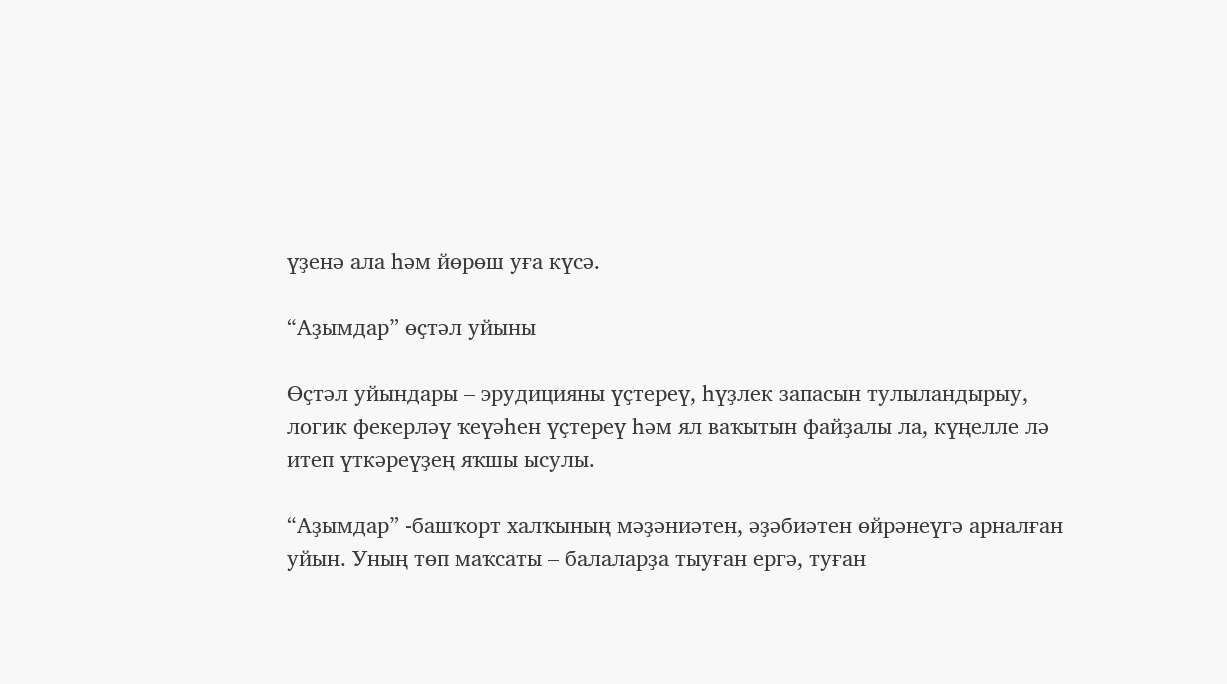үҙенә ала һәм йөрөш уға күсә.

“Аҙымдар” өҫтәл уйыны

Өҫтәл уйындары – эрудицияны үҫтереү, һүҙлек запасын тулыландырыу, логик фекерләү ҡеүәһен үҫтереү һәм ял ваҡытын файҙалы ла, күңелле лә итеп үткәреүҙең яҡшы ысулы.

“Аҙымдар” -башҡорт халҡының мәҙәниәтен, әҙәбиәтен өйрәнеүгә арналған уйын. Уның төп маҡсаты – балаларҙа тыуған ергә, туған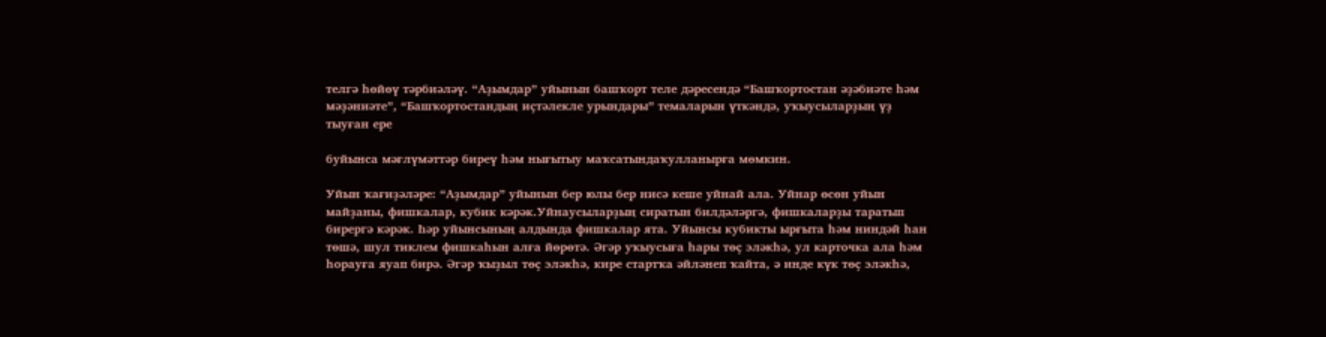телгә һөйөү тәрбиәләү. “Аҙымдар” уйынын башҡорт теле дәресендә “Башҡортостан әҙәбиәте һәм мәҙәниәте”, “Башҡортостандың иҫтәлекле урындары” темаларын үткәндә, уҡыусыларҙың үҙ тыуған ере

буйынса мәғлүмәттәр биреү һәм нығытыу маҡсатындаҡулланырға мөмкин.

Уйын ҡағиҙәләре: “Аҙымдар” уйынын бер юлы бер нисә кеше уйнай ала. Уйнар өсөн уйын майҙаны, фишкалар, кубик кәрәк.Уйнаусыларҙың сиратын билдәләргә, фишкаларҙы таратып бирергә кәрәк. Һәр уйынсының алдында фишкалар ята. Уйынсы кубикты ырғыта һәм ниндәй һан төшә, шул тиклем фишкаһын алға йөрөтә. Әгәр уҡыусыға һары төҫ эләкһә, ул карточка ала һәм һорауға яуап бирә. Әгәр ҡыҙыл төҫ эләкһә, кире стартҡа әйләнеп ҡайта, ә инде күк төҫ эләкһә,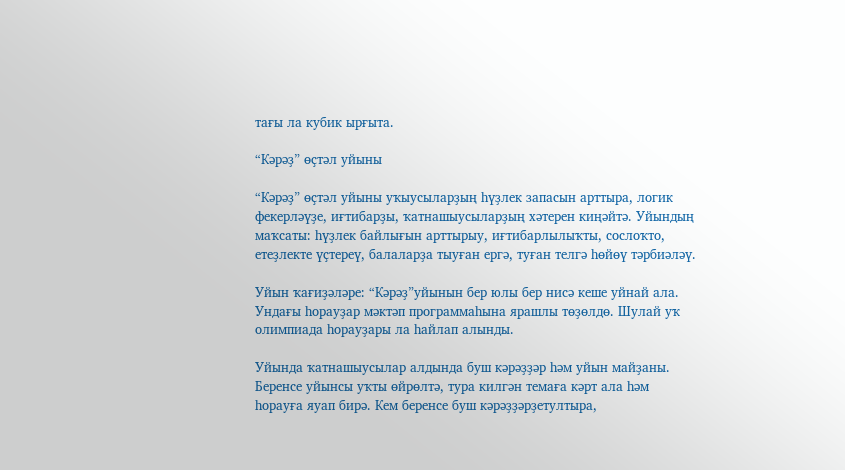тағы ла кубик ырғыта.

“Кәрәҙ” өҫтәл уйыны

“Кәрәҙ” өҫтәл уйыны уҡыусыларҙың һүҙлек запасын арттыра, логик фекерләүҙе, иғтибарҙы, ҡатнашыусыларҙың хәтерен киңәйтә. Уйындың маҡсаты: һүҙлек байлығын арттырыу, иғтибарлылыҡты, сослоҡто, етеҙлекте үҫтереү, балаларҙа тыуған ергә, туған телгә һөйөү тәрбиәләү.

Уйын ҡағиҙәләре: “Кәрәҙ”уйынын бер юлы бер нисә кеше уйнай ала. Ундағы һорауҙар мәктәп программаһына ярашлы төҙөлдө. Шулай уҡ олимпиада һорауҙары ла һайлап алынды.

Уйында ҡатнашыусылар алдында буш кәрәҙҙәр һәм уйын майҙаны. Беренсе уйынсы уҡты өйрөлтә, тура килгән темаға кәрт ала һәм һорауға яуап бирә. Кем беренсе буш кәрәҙҙәрҙетултыра,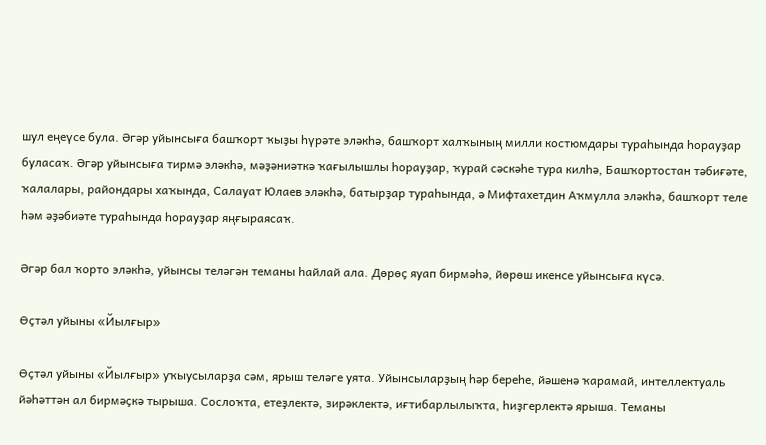шул еңеүсе була. Әгәр уйынсыға башҡорт ҡыҙы һүрәте эләкһә, башҡорт халҡының милли костюмдары тураһында һорауҙар буласаҡ. Әгәр уйынсыға тирмә эләкһә, мәҙәниәткә ҡағылышлы һорауҙар, ҡурай сәскәһе тура килһә, Башҡортостан тәбиғәте, ҡалалары, райондары хаҡында, Салауат Юлаев эләкһә, батырҙар тураһында, ә Мифтахетдин Аҡмулла эләкһә, башҡорт теле һәм әҙәбиәте тураһында һорауҙар яңғыраясаҡ.

Әгәр бал ҡорто эләкһә, уйынсы теләгән теманы һайлай ала. Дөрөҫ яуап бирмәһә, йөрөш икенсе уйынсыға күсә.

Өҫтәл уйыны «Йылғыр»

Өҫтәл уйыны «Йылғыр» уҡыусыларҙа сәм, ярыш теләге уята. Уйынсыларҙың һәр береһе, йәшенә ҡарамай, интеллектуаль йәһәттән ал бирмәҫкә тырыша. Сослоҡта, етеҙлектә, зирәклектә, иғтибарлылыҡта, һиҙгерлектә ярыша. Теманы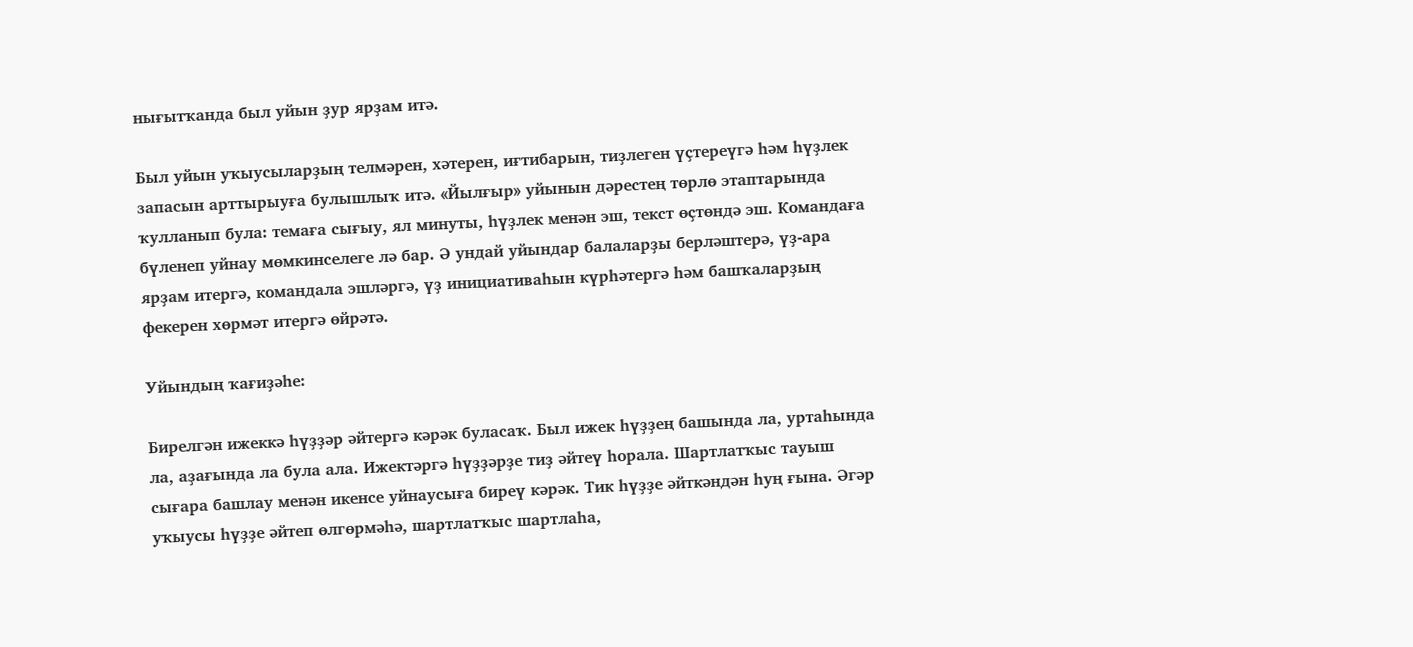нығытҡанда был уйын ҙур ярҙам итә.

Был уйын уҡыусыларҙың телмәрен, хәтерен, иғтибарын, тиҙлеген үҫтереүгә һәм һүҙлек запасын арттырыуға булышлыҡ итә. «Йылғыр» уйынын дәрестең төрлө этаптарында ҡулланып була: темаға сығыу, ял минуты, һүҙлек менән эш, текст өҫтөндә эш. Командаға бүленеп уйнау мөмкинселеге лә бар. Ә ундай уйындар балаларҙы берләштерә, үҙ-ара ярҙам итергә, командала эшләргә, үҙ инициативаһын күрһәтергә һәм башҡаларҙың фекерен хөрмәт итергә өйрәтә.

Уйындың ҡағиҙәһе:

Бирелгән ижеккә һүҙҙәр әйтергә кәрәк буласаҡ. Был ижек һүҙҙең башында ла, уртаһында ла, аҙағында ла була ала. Ижектәргә һүҙҙәрҙе тиҙ әйтеү һорала. Шартлатҡыс тауыш сығара башлау менән икенсе уйнаусыға биреү кәрәк. Тик һүҙҙе әйткәндән һуң ғына. Әгәр уҡыусы һүҙҙе әйтеп өлгөрмәһә, шартлатҡыс шартлаһа,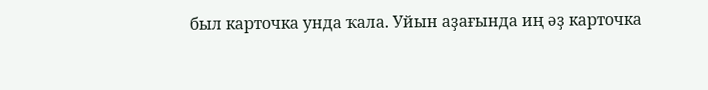был карточка унда ҡала. Уйын аҙағында иң әҙ карточка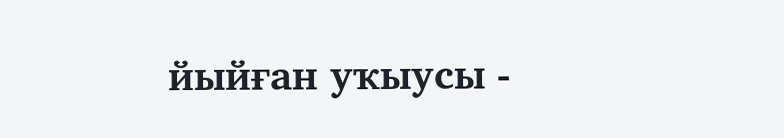йыйған уҡыусы -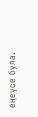еңеүсе була.